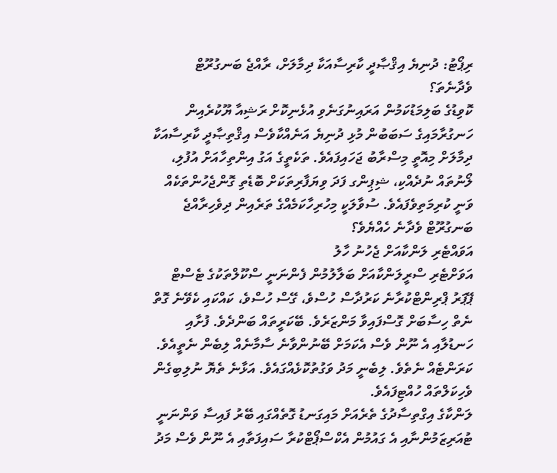ރިޕޯޓު: ދުނިޔެ އިޤްޞާދީ ކާރިސާއަކާ ދިމާލަށް، ރާއްޖެ ބަނގުރޫޓް ވެދާނެތަ؟
ކޮވިޑުގެ ބަލިމަޑުކަމުން އަރައިނުގަނެވި އުޅެނިކޮށް ރަޝިއާ ޔޫކުރެއިން ހަނގުރާމައިގެ ސަބަބުން މުޅި ދުނިޔެ އަނެއްކާވެސް އިޤްތިޞާދީ ކާރިސާއަކާ ދިމާލަށް މިއޮތީ މިސްރާބު ޖަހައިފައެވެ. ތަކެތީގެ އަގު އިންތިހާއަށް އުފުލި، ލޯނުތައް ނުދެއްކި، ޝިޕިންގ ފަދަ ވިޔަފާރިތަކަށް ބޮޑެތި ގޮންޖެހުންތަކެއް ވަނީ ކުރިމަތިވެފައެވެ. ސުވާލަކީ މިހުރިހާކަމެއްގެ ތަރެއިން ދިވެހިރާއްޖެ ބަނގުރޫޓް ވެދާނެ ހެއްޔެވެ؟
އަވައްޓެރި ލަންކާއަށް ޖެހުނު ހާލު
އަވަށްޓެރި ސްރީލަންކާއަށް ބަލާލުމުން ފެންނަނީ ސްކޫލްތަކުގެ ޓެސްޓް ޕޭޕަރު ޕްރިންޓްކުރާނެ ކަރުދާސް ހުސްވެ، ގޭސް ހުސްވެ، ކައްކައި ކެވޭނެ ގޮތް ނެތް ހިސާބަށް ގޮސްފައިވާ މަންޒަރެވެ. ބޭކަރީތައް ބަންދެވެ. ފުށާއި ހަނޑުލާއި އެ ނޫން ވެސް އެކަމަށް ބޭނުންވާނެ ސާމާނެއް ލިބެން ނެތީއެވެ. ކަރަންޓެއް ނެތެވެ. ލިބެނީ މަދު ވަގުތުކޮޅެއްގައެވެ. އަޅާނެ ތެޔޮ ނުލިބިގެން ވެހިކަލްތައް ހުއްޓިފައެވެ.
ލަންކާގެ އިގްތިސާދުގެ ތެރެއަށް މައިގަނޑު ގޮތެއްގައި ބޭރު ފައިސާ ވަންނަނީ ޓުއަރިޒަމުންނާއި އެ ގައުމުން އެކްސްޕޯޓްކުރާ ސައިފަތާއި އެ ނޫން ވެސް މަދު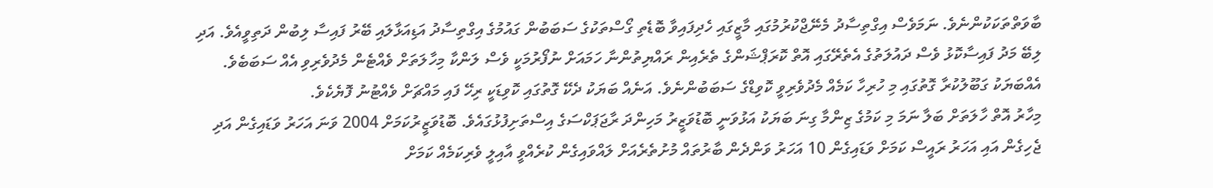ބާވަތްތަކަކުންނެވެ. ނަމަވެސް އިގްތިސާދު މެނޭޖްކުރުމުގައި މާޒީގައި ހެދިފައިވާ ބޮޑެތި ގޯސްތަކުގެ ސަބަބުން ގައުމުގެ އިގްތިސާދު އަޑިއަޅާލައި ބޭރު ފައިސާ ލިބުން ދަތިވީއެވެ. އަދި ލިބޭ މަދު ފައިސާކޮޅު ވެސް ދައުލަތުގެ އެތެރޭގައި އޮތް ކޮރަޕްޝަންގެ ތެރެއިން ރައްޔިތުންނާ ހަމައަށް ނުފޯރުމަކީ ވެސް ލަންކާ މިހާލަތަށް ވެއްޓެން މެދުވެރިވި އެއް ސަބަބެވެ. އެއްބަޔަކު ގަބޫލުކުރާ ގޮތުގައި މި ހުރިހާ ކަމެއް މެދުވެރިވީ ކޮވިޑްގެ ސަބަބުންނެވެ. އަނެއް ބަޔަކު ދެކޭ ގޮތުގައި ކޮވިޑަކީ ރިހޭ ފައި މައްޗަށް ވެއްޓުނު ފޮޔެކެވެ.
މިހާރު އޮތް ހާލަތަށް ބަލާ ނަމަ މި ކަމުގެ ޒިންމާ ގިނަ ބަޔަކު އަޅުވަނީ ބޮޑުވަޒީރު މަހިންދަ ރާޖަޕަކްސަގެ އިސްތަށިފުޅުގައެވެ. ބޮޑުވަޒީރުކަމަށް 2004 ވަނަ އަހަރު ވަޑައިގެން އަދި ޖެހިގެން އައި އަހަރު ރައީސް ކަމަށް ވަޑައިގެން 10 އަހަރު ވަންދެން ބާރުތައް މުށުތެރެއަށް ލައްވައިގެން ކުރެއްވީ އާއިލީ ވެރިކަމެއް ކަމަށް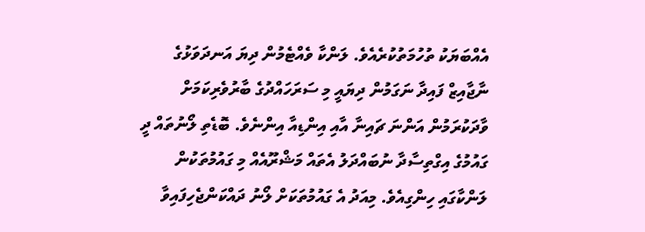އެއްބަޔަކު ތުހުމަތުކުރެއެވެ. ލަންކާ ވެއްޓެމުން ދިޔަ އަނދަވަޅުގެ ނާޖާއިޒް ފައިދާ ނަގަމުން ދިޔައީ މި ސަރަހައްދުގެ ބާރުވެރިކަމަށް ވާދަކުރަމުން އަންނަ ޗައިނާ އާއި އިންޑިއާ އިންނެވެ. ބޮޑެތި ލޯނުތައް ދީ ގައުމުގެ އިގްތިސާދާ ނުބައްދަލު އެތައް މަޝްރޫއެއް މި ގައުމުތަކުން ލަންކާގައި ހިންގިއެވެ. މިއަދު އެ ގައުމުތަކަށް ލޯނު ދައްކަންޖެހިފައިވާ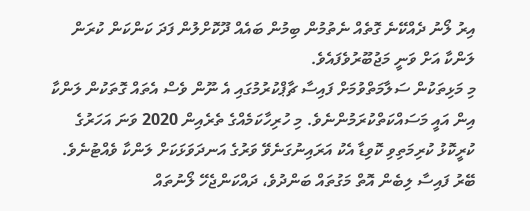އިރު ލޯނު ދެއްކޭނެ ގޮތެއް ނެތުމުން ބިމުން ބައެއް ދޫކޮށްލުން ފަދަ ކަންކަން ކުރަން ލަންކާ އަށް ވަނީ މަޖުބޫރުވެފައެވެ.
މި މަޅިތަކުން ސަލާމަތްވުމަށް ފައިސާ ޗާޕްކުރުމުގައި އެ ނޫން ވެސް އެތައް ގޮތަކުން ލަންކާ އިން އައީ މަސައްކަތްކުރަމުންނެވެ. މި ހުރިހާކަމެއްގެ ތެރެއިން 2020 ވަނަ އަހަރުގެ ކުރީކޮޅު ކުރިމަތިވި ކޮވިޑާ އެކު އަރައިނުގަނެވޭ ވަރުގެ އަނދަވަޅަކަށް ލަންކާ ވެއްޓުނެވެ. ބޭރު ފައިސާ ލިބެން އޮތް މަގުތައް ބަންދުވެ، ދައްކަންޖެހޭ ލޯނުތައް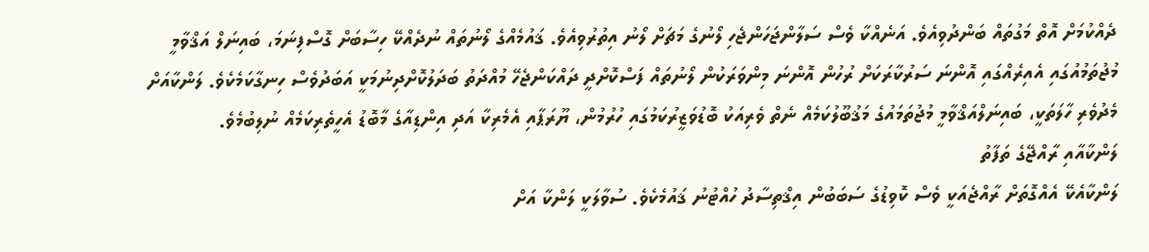ދެއްކުމަށް އޮތް މަގުތައް ބަންދުވިއެވެ. އަނެއްކާ ވެސް ސަލާންޖަހަންޖެހި ލޯނުގެ މަޗަށް ލޯނު އިތުރުވިއެވެ. ޤައުމެއްގެ ލޯނުތައް ނުދެއްކޭ ހިސާބަށް ގޮސްފިނަމަ، ބައިނަލް އަޤްވާމީ މުޖުތަމުއުގައި އެއިރެއްގައި އޮންނަ ސަރުކާރަކަށް ރުހުން އޮންނަ މިންވަރަކުން ލޯނުތައް ފަސްކޮށްދީ ދައްކަންޖެހޭ މުއްދަތު ބަދަލުކޮށްދިނުމަކީ އަބަދުވެސް ހިނގާކަމެކެވެ. ލަންކާއަށް މެދުވެރި ހާލަތަކީ، ބައިނަލްއަޤްވާމީ މުޖުތަމައުގެ މަޤުބޫލުކަމެއް ނެތް ވެރިއަކު ބޮޑުވަޒީރުކަމުގައި ހުރުމުން، ޔޫރަޕާއި އެމެރިކާ އަދި އިންޑިއާގެ މާބޮޑު އެހީތެރިކަމެއް ނުލިބުމެވެ.
ލަންކާއާއި ރާއްޖޭގެ ތަފާތު
ލަންކާއެކޭ އެއްގޮތަށް ރާއްޖެއަކީ ވެސް ކޮވިޑުގެ ސަބަބުން އިޤްތިސާދު ހުއްޓުނު ޤައުމެކެވެ. ސުވާލަކީ ލަންކާ އަށް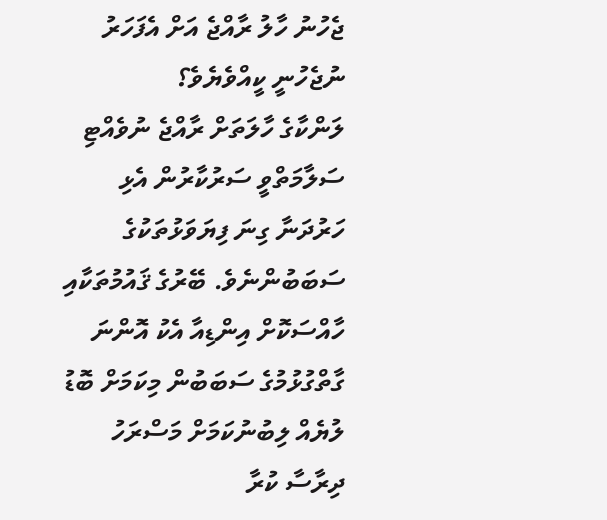ޖެހުނު ހާލު ރާއްޖެ އަށް އެފަހަރު ނުޖެހުނީ ކީއްވެޔެވެ؟
ލަންކާގެ ހާލަތަށް ރާއްޖެ ނުވެއްޓި ސަލާމަތްވީ ސަރުކާރުން އެޅި ހަރުދަނާ ގިނަ ފިޔަވަޅުތަކުގެ ސަބަބުންނެވެ. ބޭރުގެ ޤައުމުތަކާއި ހާއްސަކޮށް އިންޑިއާ އެކު އޮންނަ ގާތްގުޅުމުގެ ސަބަބުން މިކަމަށް ބޮޑު ލުޔެއް ލިބުނުކަމަށް މަސްރަހު ދިރާސާ ކުރާ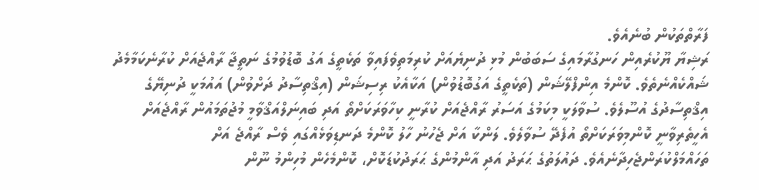ފަރާތްތަކުން ބުނެއެވެ.
ރަޝިޔާ ޔޫކުރެއިން ހަނގުރާމައިގެ ސަބަބުން މުޅި ދުނިޔެއަށް ކުރިމަތިވެފައިވާ ތަކެތީގެ އަގު ބޮޑުވުމުގެ ނަތީޖާ ރާއްޖެއަށް ކުރާނެކަމާމެދު ޝައްކެއްނެތެވެ. ކޮންމެ އިންފްލޭޝަން (ތަކެތީގެ އަގުބޮޑުވުން) އަކާއެކު ރިސިޝަން (އިޤްތިސާދު ދަށްވުން) އައުމަކީ ދުނިޔޭގެ އިޤްތިސާދުގެ އުސޫލެވެ. ސުވާލަކީ މިކަމުގެ އަސަރު ރާއްޖެއަށް ކުރާނީ ކިހާވަރަކަށްތޯ އަދި ބައިނަލްއަޤްވާމީ މުޖުތަމައުން ރާއްޖެއަށް އެހީތެރިވާނީ ކޮންމިވަރަކަށްތޯ އުފެދޭ ސުވާލެވެ. ލަންކާ އަށް ޖެހުނު ހާލު ކޮންމެ ދަނޑިވަޅެއްގައި ވެސް ރާއްޖެ އަށް ތަހައްމަލްކުރަންޖެހިދާނެއެވެ. ދައުލަތުގެ ޙަރަދު އަދި އާންމުންގެ ޙަރަދުކުޑަކޮށް، ކޮންމެހެން މުހިންމު ނޫން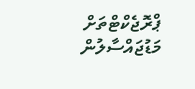ޕްރޮޖެކްޓްތަށް މަޑުޖައްސާލުން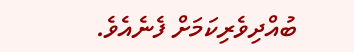ބުއްދިވެރިކަމަށް ފެނެއެވެ.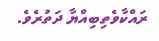ރައްކާވެތިބިއްޔާ ދަތުރެވެ.